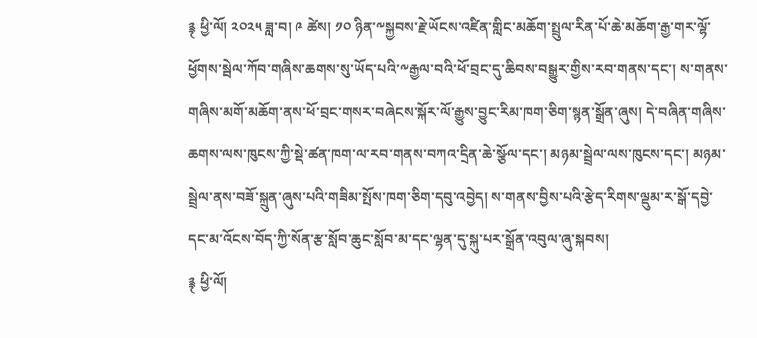࿑ ཕྱི་ལོ། ༢༠༢༥ ཟླ་བ། ༩ ཚེས། ༡༠ ཉིན་༸སྐྱབས་རྗེ་ཡོངས་འཛིན་གླིང་མཆོག་སྤྲུལ་རིན་པོ་ཆེ་མཆོག་རྒྱ་གར་ལྷོ་ཕྱོགས་སྦེལ་ཀོབ་གཞིས་ཆགས་སུ་ཡོད་པའི་༸རྒྱལ་བའི་ཕོ་བྲང་དུ་ཆིབས་བསྒྱུར་གྱིས་རབ་གནས་དང་། ས་གནས་གཞིས་མགོ་མཆོག་ནས་ཕོ་བྲང་གསར་བཞེངས་སྐོར་ལོ་རྒྱུས་བྱུང་རིམ་ཁག་ཅིག་སྙན་སྒྲོན་ཞུས། དེ་བཞིན་གཞིས་ཆགས་ལས་ཁུངས་ཀྱི་སྡེ་ཚན་ཁག་ལ་རབ་གནས་བཀའ་དྲིན་ཆེ་སྩོལ་དང་། མཉམ་སྦྲེལ་ལས་ཁུངས་དང་། མཉམ་སྦྲེལ་ནས་བཟོ་སྐྲུན་ཞུས་པའི་གཟིམ་སྤོས་ཁག་ཅིག་དབུ་འབྱེད། ས་གནས་བྱིས་པའི་རྩེད་རིགས་ལྡུམ་ར་སྒོ་དབྱེ་དང་མ་འོངས་བོད་ཀྱི་སོན་རྩ་སློབ་ཆུང་སློབ་མ་དང་ལྷན་དུ་སྐུ་པར་སྒྲོན་འབུལ་ཞུ་སྐབས།
࿑ ཕྱི་ལོ།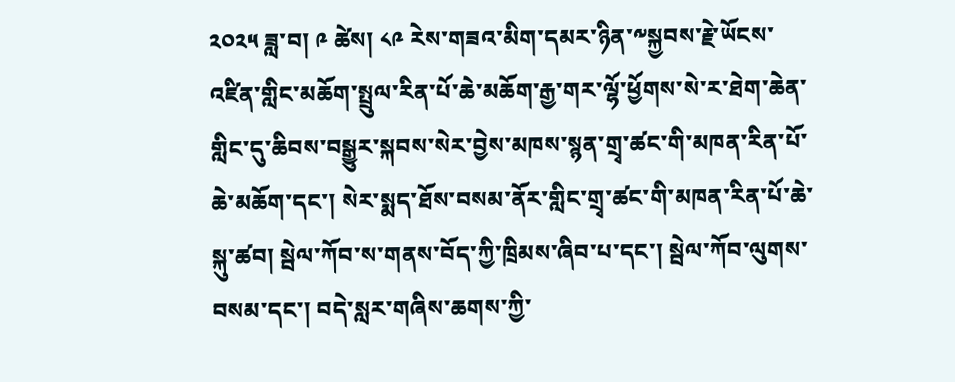༢༠༢༥ ཟླ་བ། ༩ ཚེས། ༨༩ རེས་གཟའ་མིག་དམར་ཉིན་༸སྐྱབས་རྗེ་ཡོངས་འཛིན་གླིང་མཆོག་སྤྲུལ་རིན་པོ་ཆེ་མཆོག་རྒྱ་གར་ལྷོ་ཕྱོགས་སེ་ར་ཐེག་ཆེན་གླིང་དུ་ཆིབས་བསྒྱུར་སྐབས་སེར་བྱེས་མཁས་སྙན་གྲྭ་ཚང་གི་མཁན་རིན་པོ་ཆེ་མཆོག་དང་། སེར་སྨད་ཐོས་བསམ་ནོར་གླིང་གྲྭ་ཚང་གི་མཁན་རིན་པོ་ཆེ་སྐུ་ཚབ། སྦེལ་ཀོབ་ས་གནས་བོད་ཀྱི་ཁྲིམས་ཞིབ་པ་དང་། སྦེལ་ཀོབ་ལུགས་བསམ་དང་། བདེ་སླར་གཞིས་ཆགས་ཀྱི་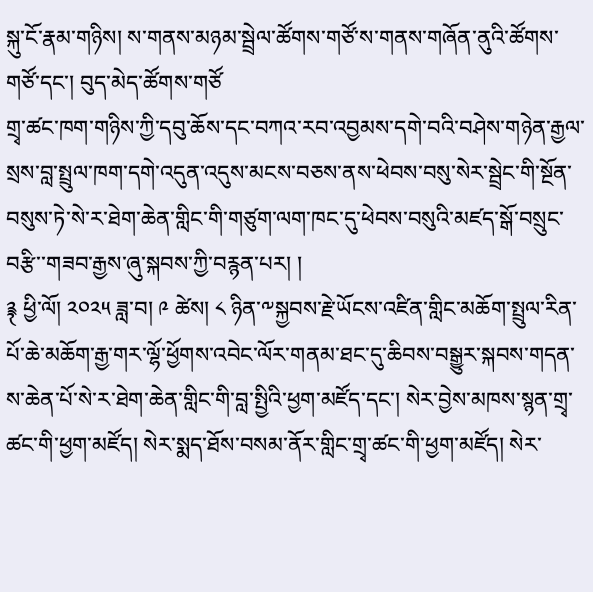སྐུ་ངོ་རྣམ་གཉིས། ས་གནས་མཉམ་སྦྲེལ་ཚོགས་གཙོ་ས་གནས་གཞོན་ནུའི་ཚོགས་གཙོ་དང་། བུད་མེད་ཚོགས་གཙོ
གྲྭ་ཚང་ཁག་གཉིས་ཀྱི་དབུ་ཆོས་དང་བཀའ་རབ་འབྱམས་དགེ་བའི་བཤེས་གཉེན་རྒྱལ་སྲས་བླ་སྤྲུལ་ཁག་དགེ་འདུན་འདུས་མངས་བཅས་ནས་ཕེབས་བསུ་སེར་སྦྲེང་གི་སྔོན་བསུས་ཏེ་སེ་ར་ཐེག་ཆེན་གླིང་གི་གཙུག་ལག་ཁང་དུ་ཕེབས་བསུའི་མཛད་སྒོ་བསྲུང་བརྩི་་གཟབ་རྒྱས་ཞུ་སྐབས་ཀྱི་བརྙན་པར། །
࿑ ཕྱི་ལོ། ༢༠༢༥ ཟླ་བ། ༩ ཚེས། ༨ ཉིན་༸སྐྱབས་རྗེ་ཡོངས་འཛིན་གླིང་མཆོག་སྤྲུལ་རིན་པོ་ཆེ་མཆོག་རྒྱ་གར་ལྷོ་ཕྱོགས་འབེང་ལོར་གནམ་ཐང་དུ་ཆིབས་བསྒྱུར་སྐབས་གདན་ས་ཆེན་པོ་སེ་ར་ཐེག་ཆེན་གླིང་གི་བླ་སྤྱིའི་ཕྱག་མཛོད་དང་། སེར་བྱེས་མཁས་སྙན་གྲྭ་ཚང་གི་ཕྱག་མཛོད། སེར་སྨད་ཐོས་བསམ་ནོར་གླིང་གྲྭ་ཚང་གི་ཕྱག་མཛོད། སེར་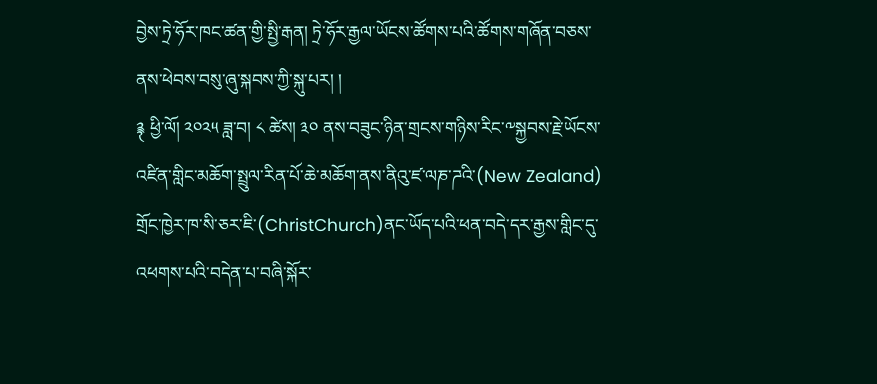བྱེས་ཏྲེ་ཧོར་ཁང་ཚན་གྱི་སྤྱི་རྒན། ཏྲེ་ཧོར་རྒྱལ་ཡོངས་ཚོགས་པའི་ཚོགས་གཞོན་བཅས་ནས་ཕེབས་བསུ་ཞུ་སྐབས་ཀྱི་སྐུ་པར། །
࿑ ཕྱི་ལོ། ༢༠༢༥ ཟླ་བ། ༨ ཚེས། ༣༠ ནས་བཟུང་ཉིན་གྲངས་གཉིས་རིང་༸སྐྱབས་རྗེ་ཡོངས་འཛིན་གླིང་མཆོག་སྤྲུལ་རིན་པོ་ཆེ་མཆོག་ནས་ནིའུ་ཛ་ལཎ་ཌའི་(New Zealand) གྲོང་ཁྱེར་ཁ་སི་ཅར་ཇི་(ChristChurch)ནང་ཡོད་པའི་ཕན་བདེ་དར་རྒྱས་གླིང་དུ་འཕགས་པའི་བདེན་པ་བཞི་སྐོར་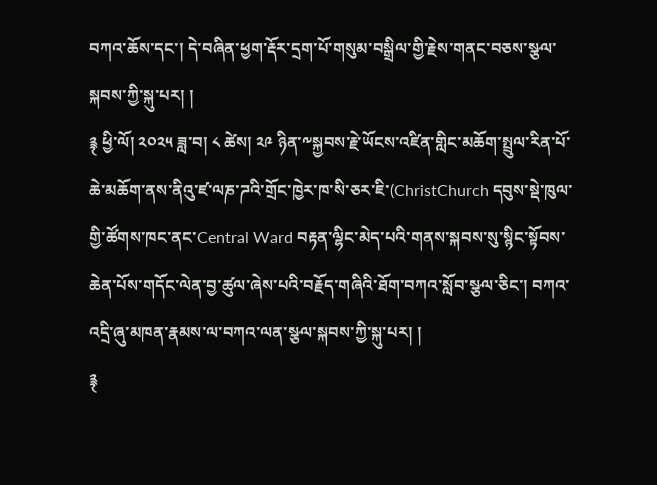བཀའ་ཆོས་དང་། དེ་བཞིན་ཕྱག་རྡོར་དྲག་པོ་གསུམ་བསྒྲིལ་གྱི་རྗེས་གནང་བཅས་སྩལ་སྐབས་ཀྱི་སྐུ་པར། །
࿑ ཕྱི་ལོ། ༢༠༢༥ ཟླ་བ། ༨ ཚེས། ༢༩ ཉིན་༸སྐྱབས་རྗེ་ཡོངས་འཛིན་གླིང་མཆོག་སྤྲུལ་རིན་པོ་ཆེ་མཆོག་ནས་ནིའུ་ཛ་ལཎ་ཌའི་གྲོང་ཁྱེར་ཁ་སི་ཅར་ཇི་(ChristChurch དབུས་སྡེ་ཁུལ་གྱི་ཚོགས་ཁང་ནང་Central Ward བརྟན་ལྷིང་མེད་པའི་གནས་སྐབས་སུ་སྙིང་སྟོབས་ཆེན་པོས་གདོང་ལེན་བྱ་ཚུལ་ཞེས་པའི་བརྗོད་གཞིའི་ཐོག་བཀའ་སློབ་སྩལ་ཅིང་། བཀའ་འདྲི་ཞུ་མཁན་རྣམས་ལ་བཀའ་ལན་སྩལ་སྐབས་ཀྱི་སྐུ་པར། །
࿑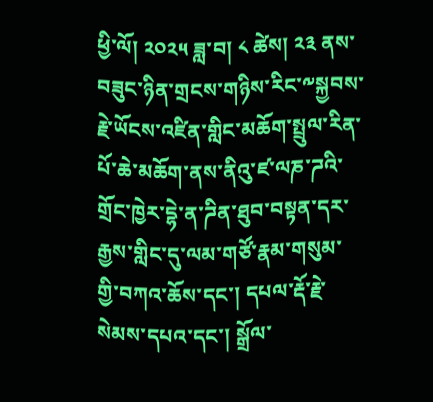ཕྱི་ལོ། ༢༠༢༥ ཟླ་བ། ༨ ཚེས། ༢༣ ནས་བཟུང་ཉིན་གྲངས་གཉིས་རིང་༸སྐྱབས་རྗེ་ཡོངས་འཛིན་གླིང་མཆོག་སྤྲུལ་རིན་པོ་ཆེ་མཆོག་ནས་ནིའུ་ཛ་ལཎ་ཌའི་གྲོང་ཁྱེར་དྷེ་ན་ཌིན་ཐུབ་བསྟན་དར་རྒྱས་གླིང་དུ་ལམ་གཙོ་རྣམ་གསུམ་གྱི་བཀའ་ཆོས་དང་། དཔལ་རྡོ་རྗེ་སེམས་དཔའ་དང་། སྒྲོལ་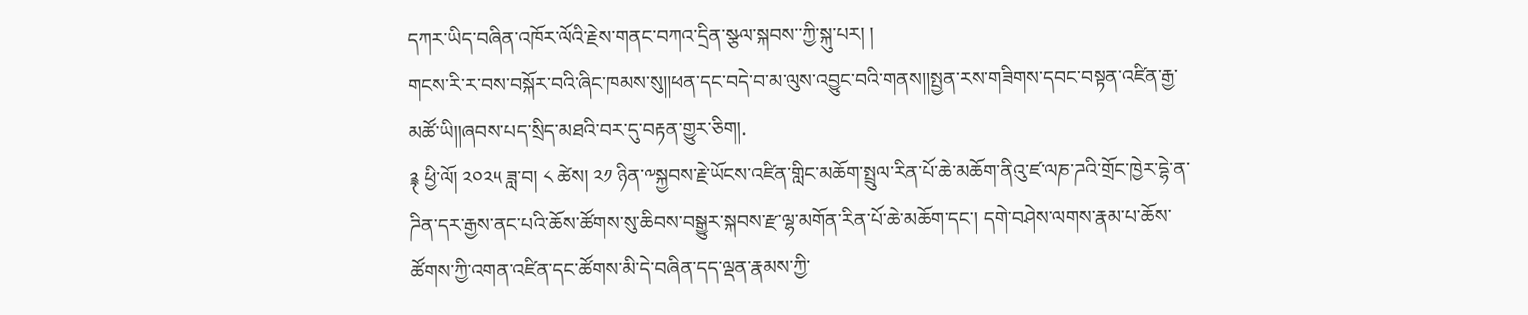དཀར་ཡིད་བཞིན་འཁོར་ལོའི་རྗེས་གནང་བཀའ་དྲིན་སྩལ་སྐབས་་ཀྱི་སྐུ་པར། །
གངས་རི་ར་བས་བསྐོར་བའི་ཞིང་ཁམས་སུ།།ཕན་དང་བདེ་བ་མ་ལུས་འབྱུང་བའི་གནས།།སྤྱན་རས་གཟིགས་དབང་བསྟན་འཛིན་རྒྱ་མཚོ་ཡི།།ཞབས་པད་སྲིད་མཐའི་བར་དུ་བརྟན་གྱུར་ཅིག།.
࿑ ཕྱི་ལོ། ༢༠༢༥ ཟླ་བ། ༨ ཚེས། ༢༡ ཉིན་༸སྐྱབས་རྗེ་ཡོངས་འཛིན་གླིང་མཆོག་སྤྲུལ་རིན་པོ་ཆེ་མཆོག་ནིའུ་ཛ་ལཎ་ཌའི་གྲོང་ཁྱེར་དྷེ་ན་ཌིན་དར་རྒྱས་ནང་པའི་ཆོས་ཚོགས་སུ་ཆིབས་བསྒྱུར་སྐབས་རྫ་ལྷ་མགོན་རིན་པོ་ཆེ་མཆོག་དང་། དགེ་བཤེས་ལགས་རྣམ་པ་ཆོས་ཚོགས་ཀྱི་འགན་འཛིན་དང་ཚོགས་མི་དེ་བཞིན་དད་ལྡན་རྣམས་ཀྱི་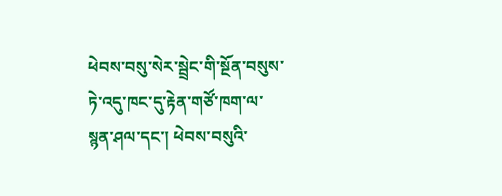ཕེབས་བསུ་སེར་སྦྲེང་གི་སྔོན་བསུས་ཏེ་འདུ་ཁང་དུ་རྟེན་གཙོ་ཁག་ལ་སྙན་ཤལ་དང་། ཕེབས་བསུའི་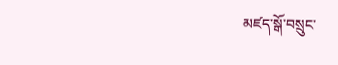མཛད་སྒོ་བསྲུང་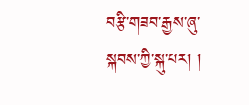བརྩི་གཟབ་རྒྱས་ཞུ་སྐབས་ཀྱི་སྐུ་པར། །